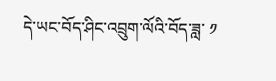དེ་ཡང་བོད་ཤིང་འབྲུག་ལོའི་བོད་ཟླ་ ༡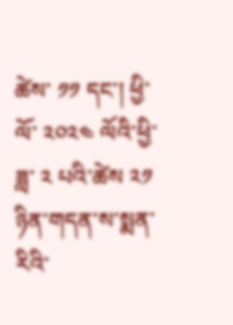ཚེས་ ༡༡ དང་། ཕྱི་ལོ་ ༢༠༢༤ ལོའི་ཕྱི་ཟླ་ ༢ པའི་ཚེས ༢༡ ཉིན་གདན་ས་སྨན་རིའི་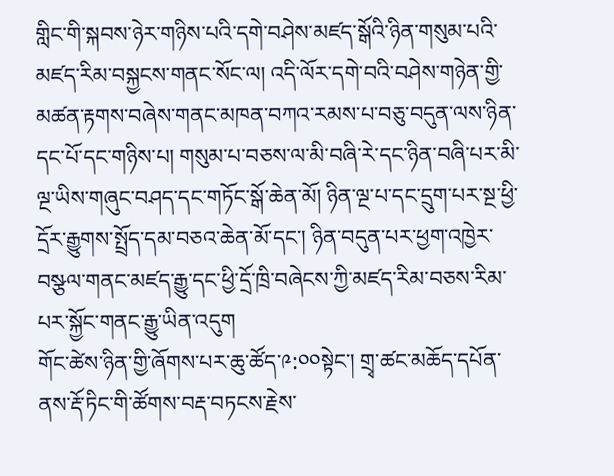གླིང་གི་སྐབས་ཉེར་གཉིས་པའི་དགེ་བཤེས་མཛད་སྒོའི་ཉིན་གསུམ་པའི་མཛད་རིམ་བསྐྱངས་གནང་སོང་ལ། འདི་ལོར་དགེ་བའི་བཤེས་གཉེན་གྱི་མཚན་རྟགས་བཞེས་གནང་མཁན་བཀའ་རམས་པ་བཅུ་བདུན་ལས་ཉིན་དང་པོ་དང་གཉིས་པ། གསུམ་པ་བཅས་ལ་མི་བཞི་རེ་དང་ཉིན་བཞི་པར་མི་ལྔ་ཡིས་གཞུང་བཤད་དང་གཏོང་སྒོ་ཆེན་མོ། ཉིན་ལྔ་པ་དང་དྲུག་པར་སྔ་ཕྱི་དྲོར་རྒྱུགས་སྤྲོད་དམ་བཅའ་ཆེན་མོ་དང་། ཉིན་བདུན་པར་ཕྱག་འཁྱེར་བསྩལ་གནང་མཛད་རྒྱུ་དང་ཕྱི་དྲོ་ཁྲི་བཞེངས་ཀྱི་མཛད་རིམ་བཅས་རིམ་པར་སྐྱོང་གནང་རྒྱུ་ཡིན་འདུག
གོང་ཚེས་ཉིན་གྱི་ཞོགས་པར་ཆུ་ཚོད་༩:༠༠སྟེང་། གྲྭ་ཚང་མཆོད་དཔོན་ནས་རྡོ་ཏིང་གི་ཚོགས་བརྡ་བཏངས་རྗེས་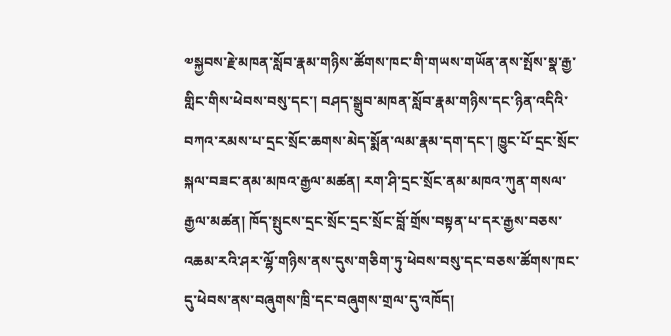༧སྐྱབས་རྗེ་མཁན་སློབ་རྣམ་གཉིས་ཚོགས་ཁང་གི་གཡས་གཡོན་ནས་སྤོས་སྣ་རྒྱ་གླིང་གིས་ཕེབས་བསུ་དང་། བཤད་སྒྲུབ་མཁན་སློབ་རྣམ་གཉིས་དང་ཉིན་འདིའི་བཀའ་རམས་པ་དྲང་སྲོང་ཆགས་མེད་སྨོན་ལམ་རྣམ་དག་དང་། ཁྱུང་པོ་དྲང་སྲོང་སྐལ་བཟང་ནམ་མཁའ་རྒྱལ་མཚན། རག་ཤི་དྲང་སྲོང་ནམ་མཁའ་ཀུན་གསལ་རྒྱལ་མཚན། ཁོད་སྤུངས་དྲང་སྲོང་དྲང་སྲོང་བློ་གྲོས་བསྟན་པ་དར་རྒྱས་བཅས་འཆམ་རའི་ཤར་ལྷོ་གཉིས་ནས་དུས་གཅིག་ཏུ་ཕེབས་བསུ་དང་བཅས་ཚོགས་ཁང་དུ་ཕེབས་ནས་བཞུགས་ཁྲི་དང་བཞུགས་གྲལ་དུ་འཁོད།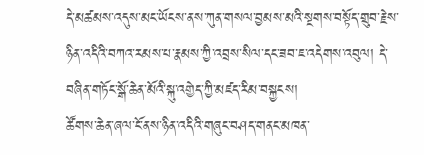དེ་མཚམས་འདུས་མང་ཡོངས་ནས་ཀུན་གསལ་བྱམས་མའི་སྔགས་བསྟོད་གྲུབ་རྗེས་ཉིན་འདིའི་བཀའ་རམས་པ་རྣམས་ཀྱི་འབྲས་སིལ་དང་ཟབ་ཇ་འདེགས་འབུལ། དེ་བཞིན་གཏོང་སྒོ་ཆེན་མོའི་སྐུ་འགྱེད་ཀྱི་མཛད་རིམ་བསྐྱངས།
ཚོགས་ཆེན་ཞལ་ངོ་ནས་ཉིན་འདིའི་གཞུང་བཤད་གནང་མཁན་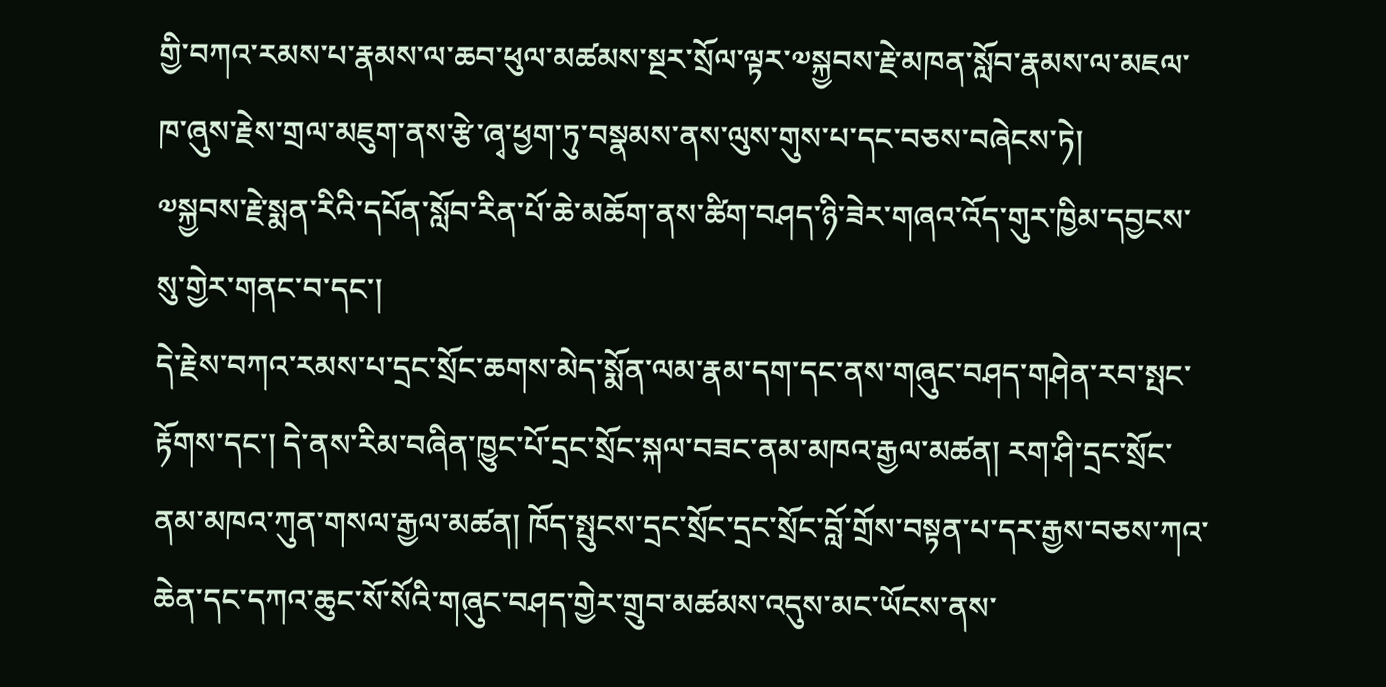གྱི་བཀའ་རམས་པ་རྣམས་ལ་ཆབ་ཕུལ་མཚམས་སྔར་སྲོལ་ལྟར་༧སྐྱབས་རྗེ་མཁན་སློབ་རྣམས་ལ་མཇལ་ཁ་ཞུས་རྗེས་གྲལ་མཇུག་ནས་རྩེ་ཞྭ་ཕྱག་ཏུ་བསྣམས་ནས་ལུས་གུས་པ་དང་བཅས་བཞེངས་ཏེ།
༧སྐྱབས་རྗེ་སྨན་རིའི་དཔོན་སློབ་རིན་པོ་ཆེ་མཆོག་ནས་ཚིག་བཤད་ཉི་ཟེར་གཞའ་འོད་གུར་ཁྱིམ་དབྱངས་སུ་གྱེར་གནང་བ་དང་།
དེ་རྗེས་བཀའ་རམས་པ་དྲང་སྲོང་ཆགས་མེད་སྨོན་ལམ་རྣམ་དག་དང་ནས་གཞུང་བཤད་གཤེན་རབ་སྤང་རྟོགས་དང་། དེ་ནས་རིམ་བཞིན་ཁྱུང་པོ་དྲང་སྲོང་སྐལ་བཟང་ནམ་མཁའ་རྒྱལ་མཚན། རག་ཤི་དྲང་སྲོང་ནམ་མཁའ་ཀུན་གསལ་རྒྱལ་མཚན། ཁོད་སྤུངས་དྲང་སྲོང་དྲང་སྲོང་བློ་གྲོས་བསྟན་པ་དར་རྒྱས་བཅས་ཀའ་ཆེན་དང་དཀའ་ཆུང་སོ་སོའི་གཞུང་བཤད་གྱེར་གྲུབ་མཚམས་འདུས་མང་ཡོངས་ནས་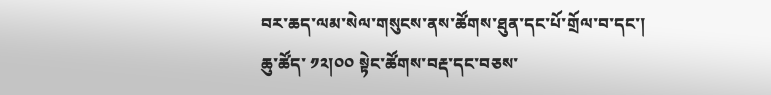བར་ཆད་ལམ་སེལ་གསུངས་ནས་ཚོགས་ཐུན་དང་པོ་གྲོལ་བ་དང་།
ཆུ་ཚོད་ ༡༢།༠༠ སྟེང་ཚོགས་བརྡ་དང་བཅས་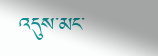འདུས་མང་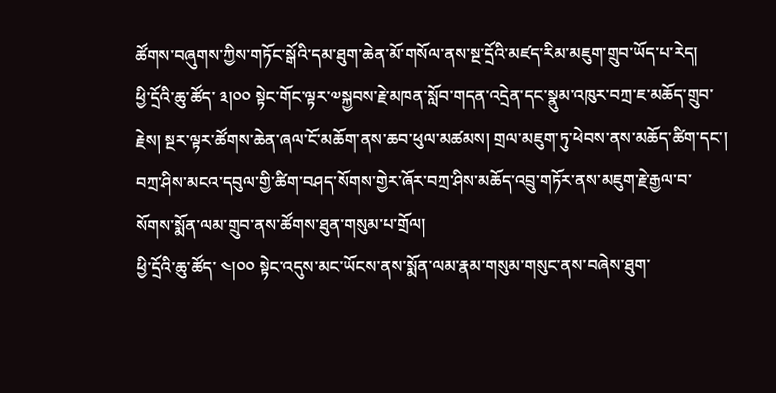ཚོགས་བཞུགས་ཀྱིས་གཏོང་སྒོའི་དམ་ཐུག་ཆེན་མོ་གསོལ་ནས་སྔ་དྲོའི་མཛད་རིམ་མཇུག་གྲུབ་ཡོད་པ་རེད།
ཕྱི་དྲོའི་ཆུ་ཚོད་ ༣།༠༠ སྟེང་གོང་ལྟར་༧སྐྱབས་རྗེ་མཁན་སློབ་གདན་འདྲེན་དང་སྣུམ་འཁུར་བཀྲ་ཇ་མཆོད་གྲུབ་རྗེས། སྔར་ལྟར་ཚོགས་ཆེན་ཞལ་ངོ་མཆོག་ནས་ཆབ་ཕུལ་མཚམས། གྲལ་མཇུག་ཏུ་ཕེབས་ནས་མཆོད་ཚིག་དང་། བཀྲ་ཤིས་མངའ་དབུལ་གྱི་ཚིག་བཤད་སོགས་གྱེར་ཞོར་བཀྲ་ཤིས་མཆོད་འབྲུ་གཏོར་ནས་མཇུག་རྗེ་རྒྱལ་བ་སོགས་སྨོན་ལམ་གྲུབ་ནས་ཚོགས་ཐུན་གསུམ་པ་གྲོལ།
ཕྱི་དྲོའི་ཆུ་ཚོད་ ༤།༠༠ སྟེང་འདུས་མང་ཡོངས་ནས་སྨོན་ལམ་རྣམ་གསུམ་གསུང་ནས་བཞེས་ཐུག་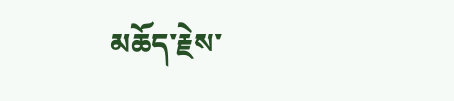མཆོད་རྗེས་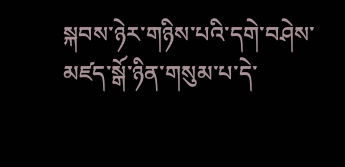སྐབས་ཉེར་གཉིས་པའི་དགེ་བཤེས་མཛད་སྒོ་ཉིན་གསུམ་པ་དེ་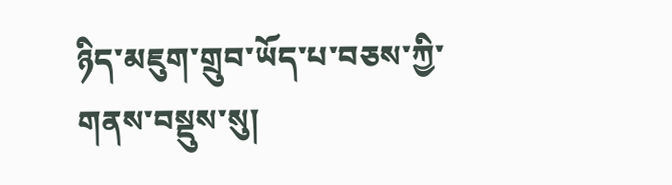ཉིད་མཇུག་གྲུབ་ཡོད་པ་བཅས་ཀྱི་གནས་བསྡུས་སུ།